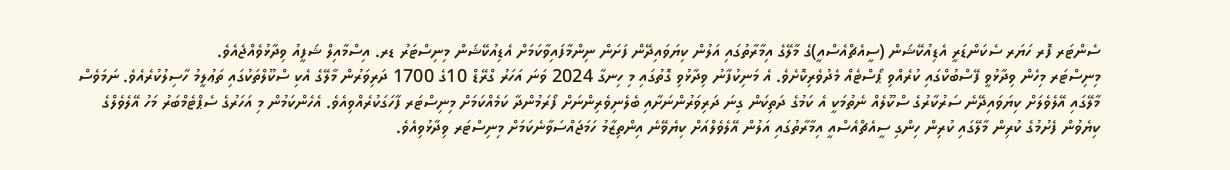ސެންޓަރ ފޮރ ހަޔަރ ސެކަންޑަރީ އެޑިއުކޭޝަން (ސީއެޗްއެސްއީ)ގެ މާލޭގެ އިމާރާތުގައި އަލުން ކިޔަވައިދޭން ފަށަން ނިންމާފައިވާކަމަށް އެޑިއުކޭޝަން މިނިސްޓަރު ޑރ. އިސްމާއިލް ޝަފީއު ވިދާޅުވެއްޖެއެވެ.
މިނިސްޓަރ މިހެން ވިދާޅުވީ ފޭސްބުކްގައި ކުރެއްވި ޕޯސްޓެއް މެދުވެރިކޮށެވެ. އެ މަނިކުފާނު ވިދާޅުވި ގޮތުގައި މި ހިނގާ 2024 ވަނަ އަހަރު ގްރޭޑް 10ގެ 1700 ދަރިވަރުން މާލޭގެ އެކި ސްކޫލްތަކުގައި ތަޢުލީމު ހާސިލުކުރެއެވެ. ނަމަވެސް މާލޭގައި އޭލެވެލަށް ކިޔަވައިދޭނެ ސަރުކާރުގެ ސްކޫލެއް ނެތުމަކީ އެ ކަމުގެ ދަތިކަން ގިނަ ދަރިވަރުންނަށާއި ބެލެނިވެރިންނަށް ފޯރަމުންދާ ކަމެއްކަމަށް މިނިސްޓަރ ފާހަގަކުރެއްވިއެވެ. އެހެންކަމުން މި އަހަރުގެ ސެޕްޓެމްބަރު މަހު އޭލެވެލްގެ ކިޔެވުން ފެށުމުގެ ކުރިން މާލޭގައި ކުރިން ހިންގި ސީއެޗްއެސްއީ އިމާރާތުގައި އަލުން އޭލެވެލްއަށް ކިޔެވޭނެ އިންތިޒާމު ހަމަޖައްސަވާނެކަމަށް މިނިސްޓަރ ވިދާޅުވިއެވެ.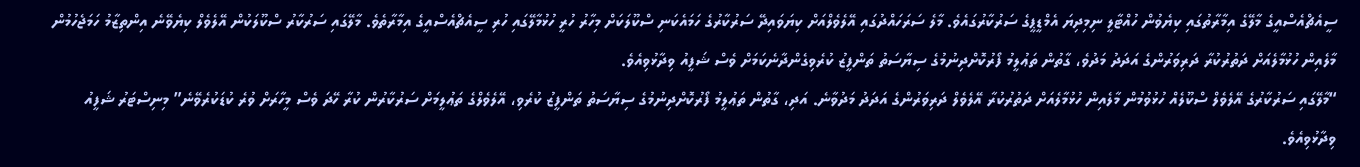ސީއެޗްއެސްއީގެ މާލޭގެ އިމާރާތުގައި ކިޔެވުން ހުއްޓާލީ ނިމިދިޔަ އެމްޑީޕީގެ ސަރުކާރުގައެވެ. މާލެ ސަރަހައްދުގައި އޭލެވެލްއަށް ކިޔަވައިދޭ ސަރުކާރުގެ ހަމައެކަނި ސްކޫލަކަށް މިހާރު ހުރީ ހުޅުމާލޭގައި ހުރި ސީއެޗްއެސްއީގެ އިމާރާތެވެ. މާލޭގައި ސަރުކާރު ސްކޫލަކުން އޭލެވެލް ކިޔެވޭނެ އިންތިޒާމު ހަމަޖެހުމުން މާލެއިން ހުޅުމާލެއަށް ދަތުރުކުރާ ދަރިވަރުންގެ އަދަދު މަދުވެ، ގާތުން ތަޢުލީމު ފޯރުކޮށްދިނުމުގެ ސިޔާސަތު ތަންފީޒު ކުރެވިގެންދާނެކަމަށް ވެސް ޝަފީއު ވިދާޅުވިއެވެ.
“މާލޭގައި ސަރުކާރުގެ އޭލެވެލް ސްކޫލެއް ހުޅުވުމުން މާލެއިން ހުޅުމާލެއަށް ދަތުރުކުރާ އޭލެވެލް ދަރިވަރުންގެ އަދަދު މަދުވާނެ. އަދި، ގާތުން ތަޢުލީމު ފޯރުކޮށްދިނުމުގެ ސިޔާސަތު ތަންފީޒު ކުރެވި، އޭލެވެލްގެ ތަޢުލީމަށް ސަރުކާރުން ކުރާ ހޭދަ ވެސް މީހާރަށް ވުރެ ކުޑަކުރެވޭނެ” މިނިސްޓަރު ޝަފީއު ވިދާޅުވިއެވެ.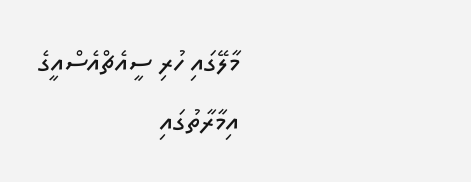މާލޭގައި ހުރި ސީއެޗްއެސްއީގެ އިމާރާތުގައި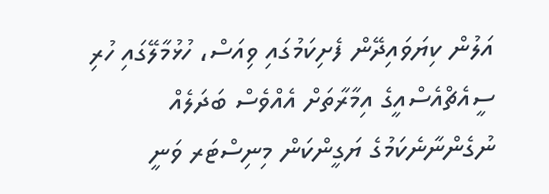އަލުން ކިޔަވައިދޭން ފެށިކަމުގައި ވިއަސް، ހުޅުމާލޭގައި ހުރި ސީއެޗްއެސްއީގެ އިމާރާތަށް އެއްވެސް ބަދަލެއް ނުގެންނާނެކަމުގެ ޔަގީންކަން މިނިސްޓަރ ވަނީ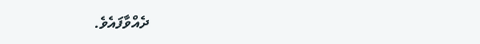ދެއްވާފައެވެ.